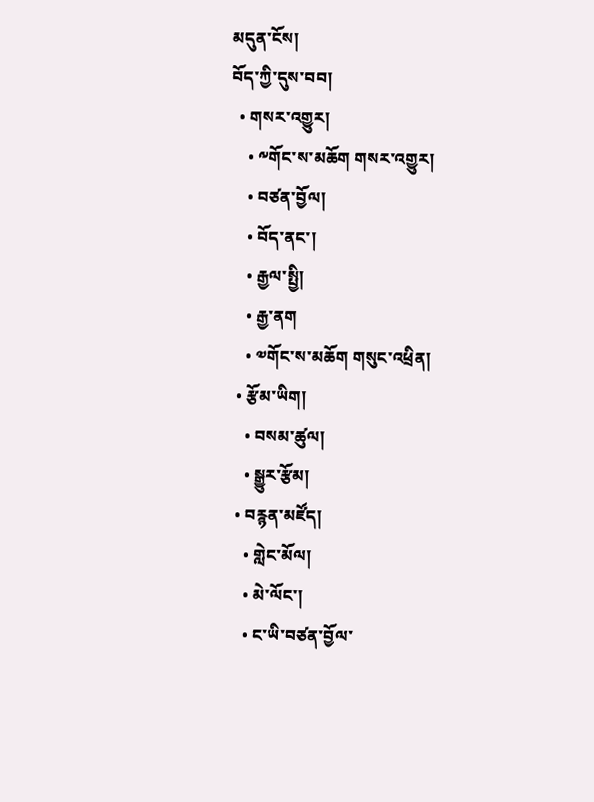མདུན་ངོས།
བོད་ཀྱི་དུས་བབ།
  • གསར་འགྱུར།
    • ༸གོང་ས་མཆོག གསར་འགྱུར།
    • བཙན་བྱོལ།
    • བོད་ནང་།
    • རྒྱལ་སྤྱི།
    • རྒྱ་ནག
    • ༧གོང་ས་མཆོག གསུང་འཕྲིན།
  • རྩོམ་ཡིག།
    • བསམ་ཚུལ།
    • སྒྱུར་རྩོམ།
  • བརྙན་མཛོད།
    • གླེང་མོལ།
    • མེ་ལོང་།
    • ང་ཡི་བཙན་བྱོལ་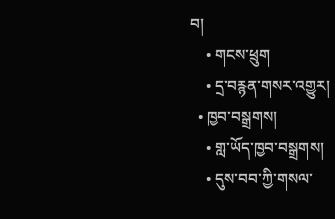བ།
    • གངས་ཕྲུག
    • དྲ་བརྙན་གསར་འགྱུར།
  • ཁྱབ་བསྒྲགས།
    • གླ་ཡོད་ཁྱབ་བསྒྲགས།
    • དུས་བབ་ཀྱི་གསལ་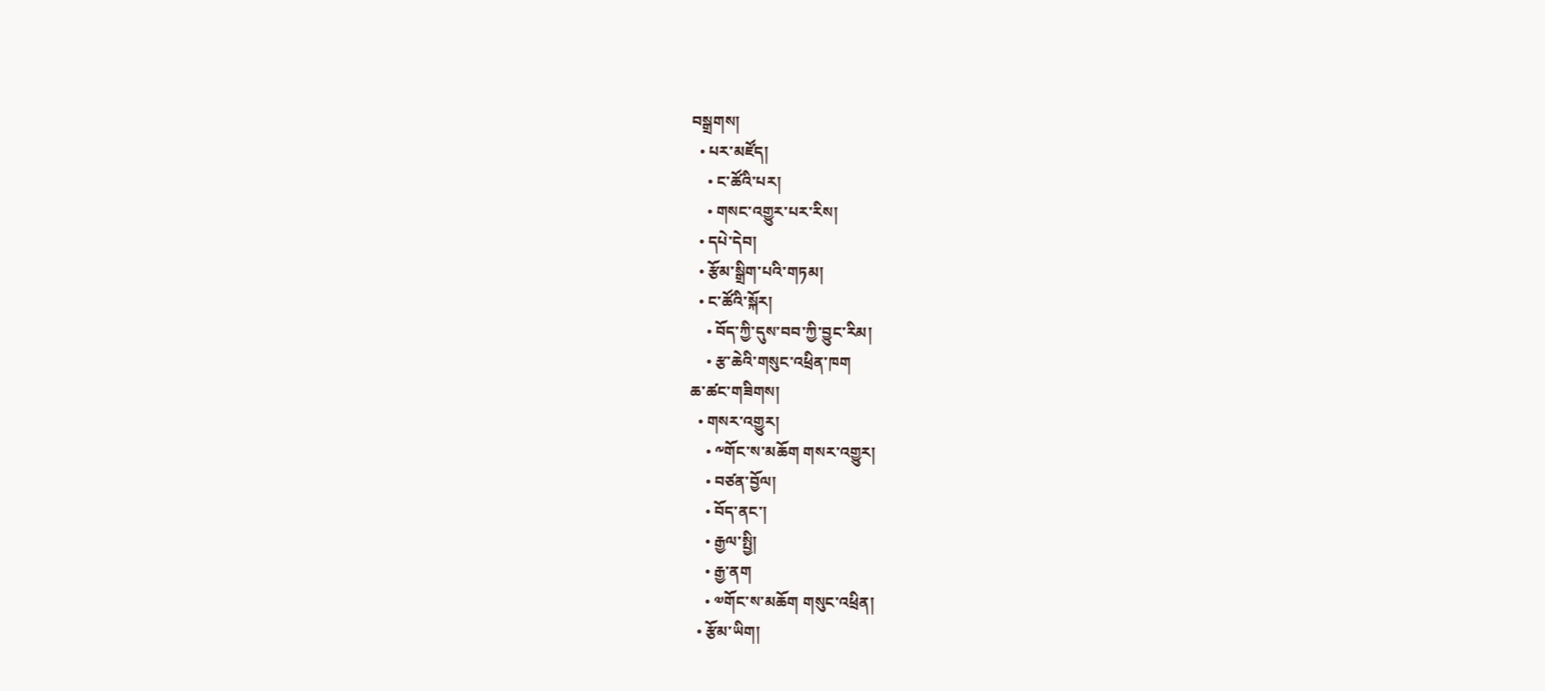བསྒྲགས།
  • པར་མཛོད།
    • ང་ཚོའི་པར།
    • གསང་འགྱུར་པར་རིས།
  • དཔེ་དེབ།
  • རྩོམ་སྒྲིག་པའི་གཏམ།
  • ང་ཚོའི་སྐོར།
    • བོད་ཀྱི་དུས་བབ་ཀྱི་བྱུང་རིམ།
    • རྩ་ཆེའི་གསུང་འཕྲིན་ཁག
ཆ་ཚང་གཟིགས།
  • གསར་འགྱུར།
    • ༸གོང་ས་མཆོག གསར་འགྱུར།
    • བཙན་བྱོལ།
    • བོད་ནང་།
    • རྒྱལ་སྤྱི།
    • རྒྱ་ནག
    • ༧གོང་ས་མཆོག གསུང་འཕྲིན།
  • རྩོམ་ཡིག།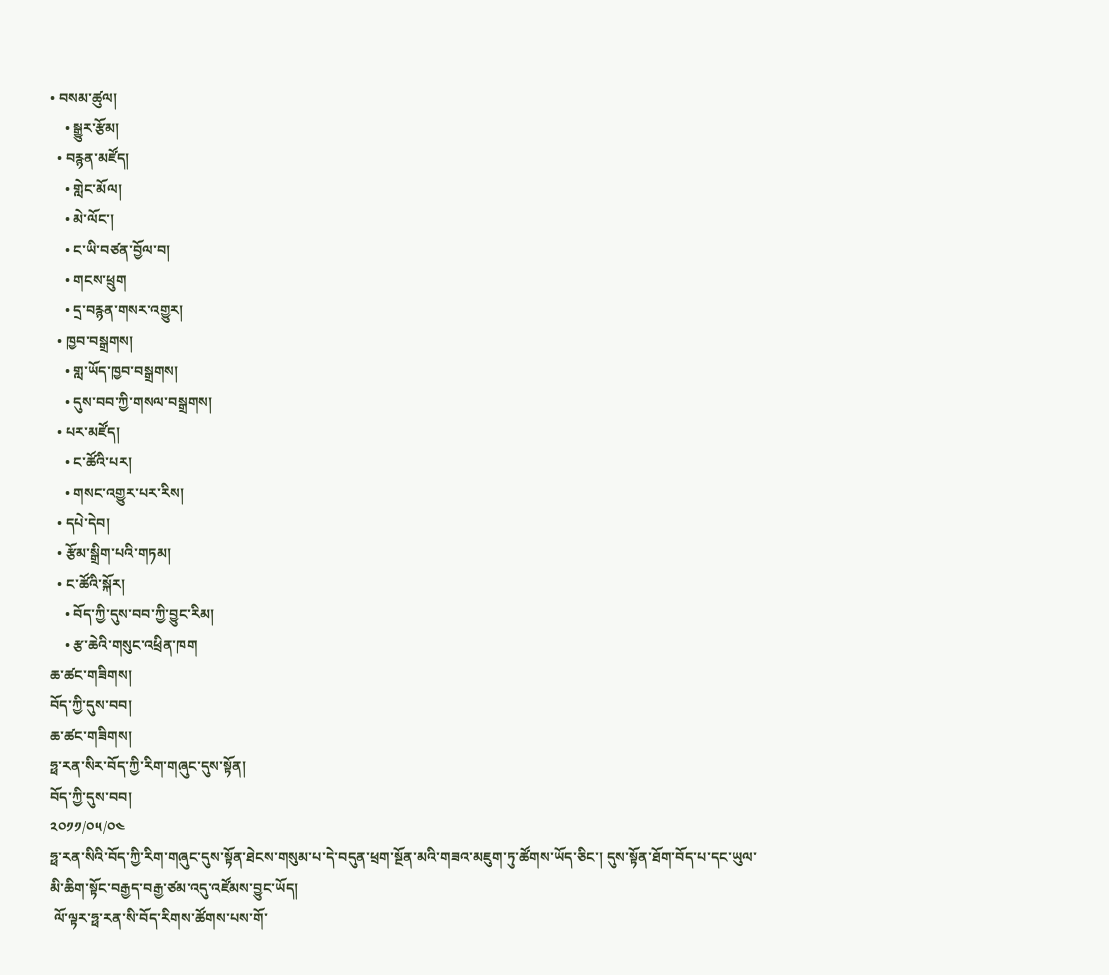• བསམ་ཚུལ།
    • སྒྱུར་རྩོམ།
  • བརྙན་མཛོད།
    • གླེང་མོལ།
    • མེ་ལོང་།
    • ང་ཡི་བཙན་བྱོལ་བ།
    • གངས་ཕྲུག
    • དྲ་བརྙན་གསར་འགྱུར།
  • ཁྱབ་བསྒྲགས།
    • གླ་ཡོད་ཁྱབ་བསྒྲགས།
    • དུས་བབ་ཀྱི་གསལ་བསྒྲགས།
  • པར་མཛོད།
    • ང་ཚོའི་པར།
    • གསང་འགྱུར་པར་རིས།
  • དཔེ་དེབ།
  • རྩོམ་སྒྲིག་པའི་གཏམ།
  • ང་ཚོའི་སྐོར།
    • བོད་ཀྱི་དུས་བབ་ཀྱི་བྱུང་རིམ།
    • རྩ་ཆེའི་གསུང་འཕྲིན་ཁག
ཆ་ཚང་གཟིགས།
བོད་ཀྱི་དུས་བབ།
ཆ་ཚང་གཟིགས།
ཧྥ་རན་སིར་བོད་ཀྱི་རིག་གཞུང་དུས་སྟོན།
བོད་ཀྱི་དུས་བབ།
༢༠༡༡/༠༥/༠༤
ཧྥ་རན་སིའི་བོད་ཀྱི་རིག་གཞུང་དུས་སྟོན་ཐེངས་གསུམ་པ་དེ་བདུན་ཕྲག་སྔོན་མའི་གཟའ་མཇུག་ཏུ་ཚོགས་ཡོད་ཅིང་། དུས་སྟོན་ཐོག་བོད་པ་དང་ཡུལ་མི་ཆིག་སྟོང་བརྒྱད་བརྒྱ་ཙམ་འདུ་འཛོམས་བྱུང་ཡོད།
 ལོ་ལྟར་ཧྥ་རན་སི་བོད་རིགས་ཚོགས་པས་གོ་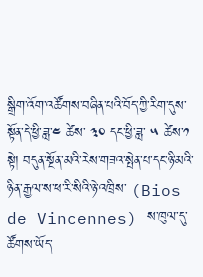སྒྲིག་འོག་འཚོགས་བཞིན་པའི་བོད་ཀྱི་རིག་དུས་སྟོན་དེ་ཕྱི་ཟླ་༤ ཚེས་ ༣༠ དང་ཕྱི་ཟླ་ ༥ ཚེས་༡ སྟེ། བདུན་སྔོན་མའི་རེས་གཟའ་སྤེན་པ་དང་ཉི་མའི་ཉིན་རྒྱལ་ས་ཕ་རི་སིའི་ཉེ་འཁྲིས་ (Bios de Vincennes) ས་ཁུལ་དུ་ཚོགས་ཡོད་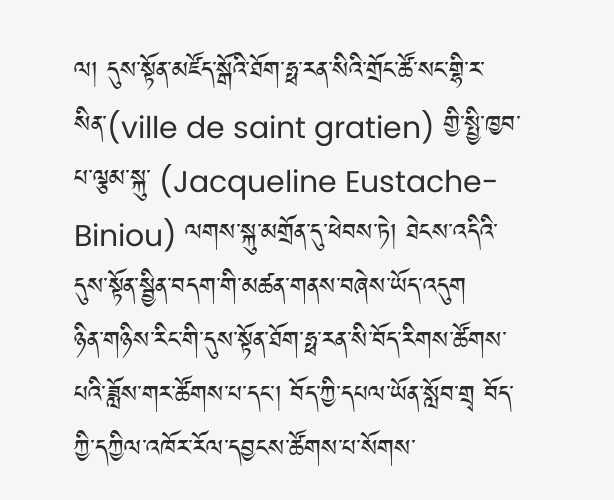ལ། དུས་སྟོན་མཛོད་སྒོའི་ཐོག་ཧྥ་རན་སིའི་གྲོང་ཚོ་སང་གྷི་ར་སིན་(ville de saint gratien) གྱི་སྤྱི་ཁྱབ་པ་ལྕམ་སྐུ་ (Jacqueline Eustache-Biniou) ལགས་སྐུ་མགྲོན་དུ་ཕེབས་ཏེ། ཐེངས་འདིའི་དུས་སྟོན་སྦྱིན་བདག་གི་མཚན་གནས་བཞེས་ཡོད་འདུག
ཉིན་གཉིས་རིང་གི་དུས་སྟོན་ཐོག་ཧྥ་རན་སི་བོད་རིགས་ཚོགས་པའི་ཟློས་གར་ཚོགས་པ་དང་། བོད་ཀྱི་དཔལ་ཡོན་སློབ་གྲྭ བོད་ཀྱི་དཀྱིལ་འཁོར་རོལ་དབྱངས་ཚོགས་པ་སོགས་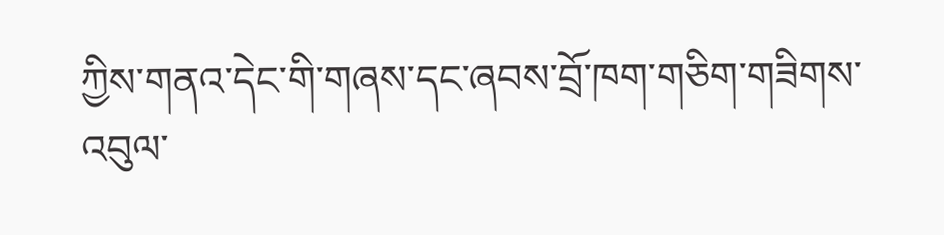ཀྱིས་གནའ་དེང་གི་གཞས་དང་ཞབས་བྲོ་ཁག་གཅིག་གཟིགས་འབུལ་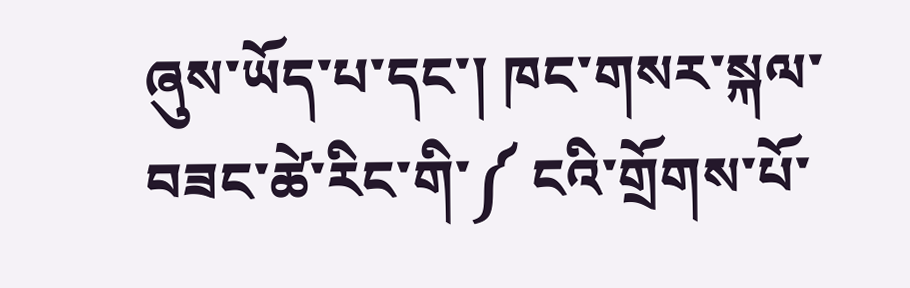ཞུས་ཡོད་པ་དང་། ཁང་གསར་སྐལ་བཟང་ཚེ་རིང་གི་༼ ངའི་གྲོགས་པོ་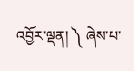འབྱོར་ལྡན། ༽ ཞེས་པ་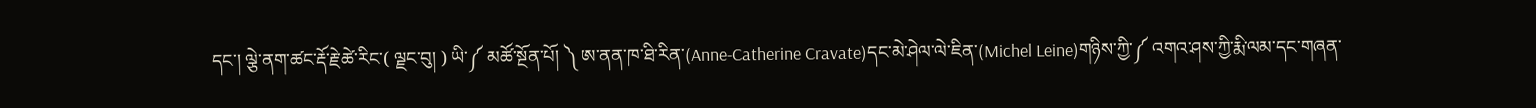དང་། ལྕེ་ནག་ཚང་རྡོ་རྗེ་ཚེ་རིང་( ལྗང་བུ། ) ཡི་༼ མཚོ་སྔོན་པོ། ༽ ཨ་ནན་ཁ་ཐི་རིན་(Anne-Catherine Cravate)དང་མེ་ཤེལ་ལེ་ཇིན་(Michel Leine)གཉིས་ཀྱི་༼ འགའ་ཤས་ཀྱི་རྨི་ལམ་དང་གཞན་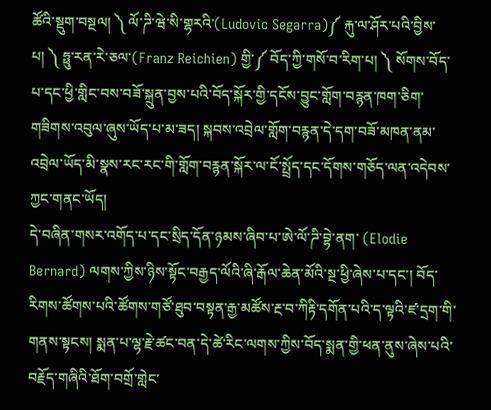ཚོའི་སྡུག་བསྔལ། ༽ ལོ་ཌི་ཝེ་སི་གྷརའི་(Ludovic Segarra)༼ རྐུ་ལ་ཤོར་པའི་བྱིས་པ། ༽ ཧྥུ་རན་རེ་ཅལ་(Franz Reichien) གྱི་༼ བོད་ཀྱི་གསོ་བ་རིག་པ། ༽ སོགས་བོད་པ་དང་ཕྱི་གླིང་བས་བཟོ་སྐྲུན་བྱས་པའི་བོད་སྐོར་གྱི་དངོས་བྱུང་གློག་བརྙན་ཁག་ཅིག་གཟིགས་འབུལ་ཞུས་ཡོད་པ་མ་ཟད། སྐབས་འབྲེལ་གློག་བརྙན་དེ་དག་བཟོ་མཁན་ནམ་འབྲེལ་ཡོད་མི་སྣས་རང་རང་གི་གློག་བརྙན་སྐོར་ལ་ངོ་སྤྲོད་དང་དོགས་གཅོད་ལན་འདེབས་ཀྱང་གནང་ཡོད།
དེ་བཞིན་གསར་འགོད་པ་དང་སྲིད་དོན་ཉམས་ཞིབ་པ་ཨེ་ལོ་ཌི་བྷེ་ནག་ (Elodie  Bernard) ལགས་ཀྱིས་ཉིས་སྟོང་བརྒྱད་ལོའི་ཞི་རྒོལ་ཆེན་མོའི་སྔ་ཕྱི་ཞེས་པ་དང་། བོད་རིགས་ཚོགས་པའི་ཚོགས་གཙོ་ཐུབ་བསྟན་རྒྱ་མཚོས་རྔ་བ་ཀིརྟི་དགོན་པའི་ད་ལྟའི་ཛ་དྲག་གི་གནས་སྟངས། སྨན་པ་ལྷ་རྗེ་ཚང་བན་དེ་ཚེ་རིང་ལགས་ཀྱིས་བོད་སྨན་གྱི་ཕན་ནུས་ཞེས་པའི་བརྗོད་གཞིའི་ཐོག་བགྲོ་གླེང་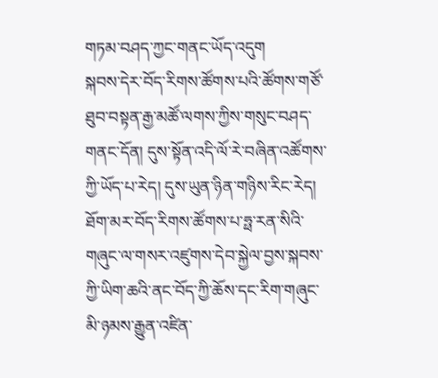གཏམ་བཤད་ཀྱང་གནང་ཡོད་འདུག
སྐབས་དེར་བོད་རིགས་ཚོགས་པའི་ཚོགས་གཙོ་ཐུབ་བསྟན་རྒྱ་མཚོ་ལགས་ཀྱིས་གསུང་བཤད་གནང་དོན། དུས་སྟོན་འདི་ལོ་རེ་བཞིན་འཚོགས་ཀྱི་ཡོད་པ་རེད། དུས་ཡུན་ཉིན་གཉིས་རིང་རེད། ཐོག་མར་བོད་རིགས་ཚོགས་པ་ཧྥ་རན་སིའི་གཞུང་ལ་གསར་འཛུགས་དེབ་སྐྱེལ་བྱས་སྐབས་ཀྱི་ཡིག་ཆའི་ནང་བོད་ཀྱི་ཆོས་དང་རིག་གཞུང་མི་ཉམས་རྒྱུན་འཛིན་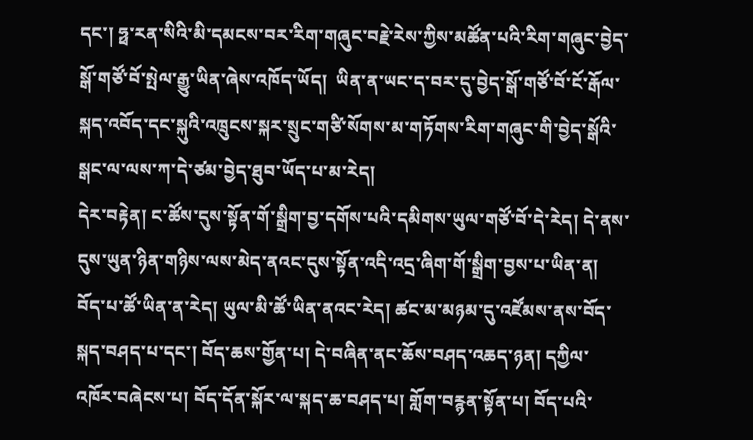དང་། ཧྥ་རན་སིའི་མི་དམངས་བར་རིག་གཞུང་བརྗེ་རེས་ཀྱིས་མཚོན་པའི་རིག་གཞུང་བྱེད་སྒོ་གཙོ་བོ་སྤེལ་རྒྱུ་ཡིན་ཞེས་འཁོད་ཡོད།  ཡིན་ན་ཡང་ད་བར་དུ་བྱེད་སྒོ་གཙོ་བོ་ངོ་རྒོལ་སྐད་འབོད་དང་སྐུའི་འཁྲུངས་སྐར་སྲུང་གཙི་སོགས་མ་གཏོགས་རིག་གཞུང་གི་བྱེད་སྒོའི་སྒང་ལ་ལས་ཀ་དེ་ཙམ་བྱེད་ཐུབ་ཡོད་པ་མ་རེད།
དེར་བརྟེན། ང་ཚོས་དུས་སྟོན་གོ་སྒྲིག་བྱ་དགོས་པའི་དམིགས་ཡུལ་གཙོ་བོ་དེ་རེད། དེ་ནས་དུས་ཡུན་ཉིན་གཉིས་ལས་མེད་ནའང་དུས་སྟོན་འདི་འདྲ་ཞིག་གོ་སྒྲིག་བྱས་པ་ཡིན་ན། བོད་པ་ཚོ་ཡིན་ན་རེད། ཡུལ་མི་ཚོ་ཡིན་ནའང་རེད། ཚང་མ་མཉམ་དུ་འཛོམས་ནས་བོད་སྐད་བཤད་པ་དང་། བོད་ཆས་གྱོན་པ། དེ་བཞིན་ནང་ཆོས་བཤད་འཆད་ཉན། དཀྱིལ་འཁོར་བཞེངས་པ། བོད་དོན་སྐོར་ལ་སྐད་ཆ་བཤད་པ། གློག་བརྙན་སྟོན་པ། བོད་པའི་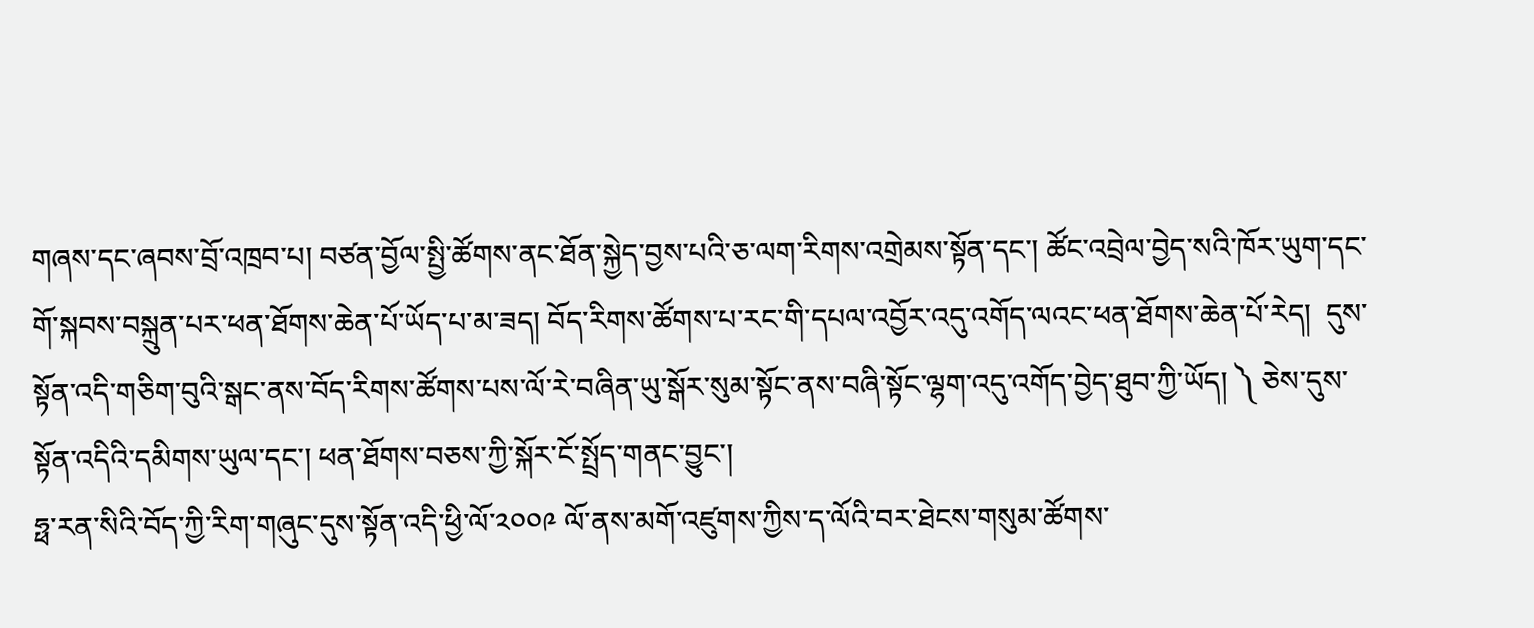གཞས་དང་ཞབས་བྲོ་འཁྲབ་པ། བཙན་བྱོལ་སྤྱི་ཚོགས་ནང་ཐོན་སྐྱེད་བྱས་པའི་ཅ་ལག་རིགས་འགྲེམས་སྟོན་དང་། ཚོང་འབྲེལ་བྱེད་སའི་ཁོར་ཡུག་དང་གོ་སྐབས་བསྐྲུན་པར་ཕན་ཐོགས་ཆེན་པོ་ཡོད་པ་མ་ཟད། བོད་རིགས་ཚོགས་པ་རང་གི་དཔལ་འབྱོར་འདུ་འགོད་ལའང་ཕན་ཐོགས་ཆེན་པོ་རེད།  དུས་སྟོན་འདི་གཅིག་བུའི་སྒང་ནས་བོད་རིགས་ཚོགས་པས་ལོ་རེ་བཞིན་ཡུ་སྒོར་སུམ་སྟོང་ནས་བཞི་སྟོང་ལྷག་འདུ་འགོད་བྱེད་ཐུབ་ཀྱི་ཡོད། ༽ ཅེས་དུས་སྟོན་འདིའི་དམིགས་ཡུལ་དང་། ཕན་ཐོགས་བཅས་ཀྱི་སྐོར་ངོ་སྤྲོད་གནང་བྱུང་།
ཧྥ་རན་སིའི་བོད་ཀྱི་རིག་གཞུང་དུས་སྟོན་འདི་ཕྱི་ལོ་༢༠༠༩ ལོ་ནས་མགོ་འཛུགས་ཀྱིས་ད་ལོའི་བར་ཐེངས་གསུམ་ཚོགས་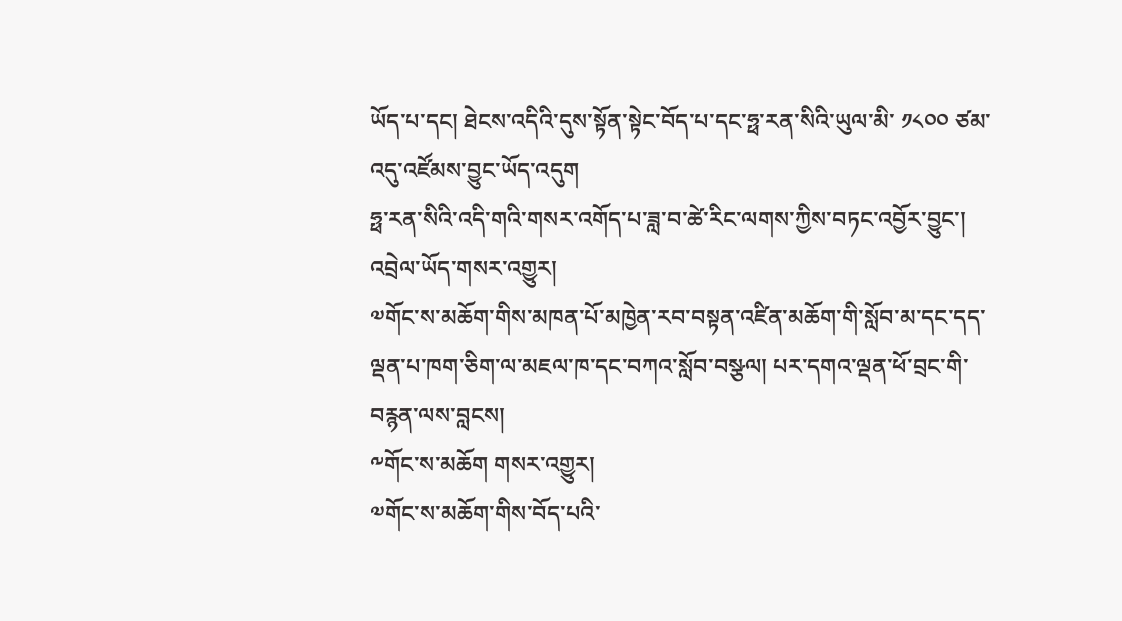ཡོད་པ་དང། ཐེངས་འདིའི་དུས་སྟོན་སྟེང་བོད་པ་དང་ཧྥ་རན་སིའི་ཡུལ་མི་ ༡༨༠༠ ཙམ་འདུ་འཛོམས་བྱུང་ཡོད་འདུག
ཧྥ་རན་སིའི་འདི་གའི་གསར་འགོད་པ་ཟླ་བ་ཚེ་རིང་ལགས་ཀྱིས་བཏང་འབྱོར་བྱུང་།
འབྲེལ་ཡོད་གསར་འགྱུར།
༧གོང་ས་མཆོག་གིས་མཁན་པོ་མཁྱེན་རབ་བསྟན་འཛིན་མཆོག་གི་སློབ་མ་དང་དད་ལྡན་པ་ཁག་ཅིག་ལ་མཇལ་ཁ་དང་བཀའ་སློབ་བསྩལ། པར་དགའ་ལྡན་ཕོ་བྲང་གི་བརྙན་ལས་བླངས།
༸གོང་ས་མཆོག གསར་འགྱུར།
༧གོང་ས་མཆོག་གིས་བོད་པའི་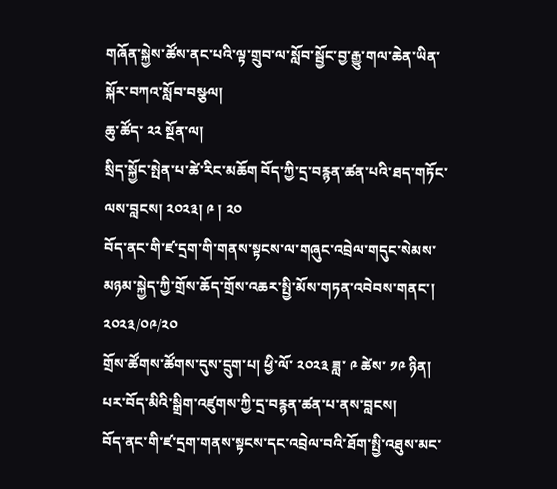གཞོན་སྐྱེས་ཚོས་ནང་པའི་ལྟ་གྲུབ་ལ་སློབ་སྦྱོང་བྱ་རྒྱུ་གལ་ཆེན་ཡིན་སྐོར་བཀའ་སློབ་བསྩལ།
ཆུ་ཚོད་ ༢༢ སྔོན་ལ།
སྲིད་སྐྱོང་སྤེན་པ་ཚེ་རིང་མཆོག བོད་ཀྱི་དྲ་བརྙན་ཚན་པའི་ཐད་གཏོང་ལས་བླངས། ༢༠༢༣། ༩ ། ༢༠
བོད་ནང་གི་ཛ་དྲག་གི་གནས་སྟངས་ལ་གཞུང་འབྲེལ་གདུང་སེམས་མཉམ་སྐྱེད་ཀྱི་གྲོས་ཆོད་གྲོས་འཆར་སྤྱི་མོས་གཏན་འབེབས་གནང་།
༢༠༢༣/༠༩/༢༠
གྲོས་ཚོགས་ཚོགས་དུས་དྲུག་པ། ཕྱི་ལོ་ ༢༠༢༣ ཟླ་ ༩ ཚེས་ ༡༩ ཉིན། པར་བོད་མིའི་སྒྲིག་འཛུགས་ཀྱི་དྲ་བརྙན་ཚན་པ་ནས་བླངས།
བོད་ནང་གི་ཛ་དྲག་གནས་སྟངས་དང་འབྲེལ་བའི་ཐོག་སྤྱི་འཐུས་མང་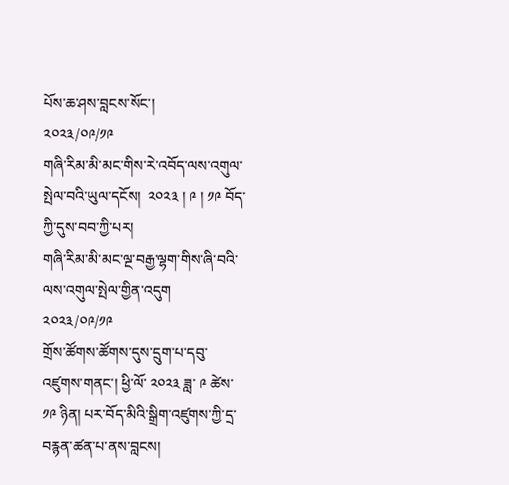པོས་ཆ་ཤས་བླངས་སོང་།
༢༠༢༣/༠༩/༡༩
གཞི་རིམ་མི་མང་གིས་རེ་འབོད་ལས་འགུལ་སྤེལ་བའི་ཡུལ་དངོས།  ༢༠༢༣ ། ༩ ། ༡༩ བོད་ཀྱི་དུས་བབ་ཀྱི་པར།
གཞི་རིམ་མི་མང་ལྔ་བརྒྱ་ལྷག་གིས་ཞི་བའི་ལས་འགུལ་སྤེལ་གྱིན་འདུག
༢༠༢༣/༠༩/༡༩
གྲོས་ཚོགས་ཚོགས་དུས་དྲུག་པ་དབུ་འཛུགས་གནང་། ཕྱི་ལོ་ ༢༠༢༣ ཟླ་ ༩ ཚེས་ ༡༩ ཉིན། པར་བོད་མིའི་སྒྲིག་འཛུགས་ཀྱི་དྲ་བརྙན་ཚན་པ་ནས་བླངས།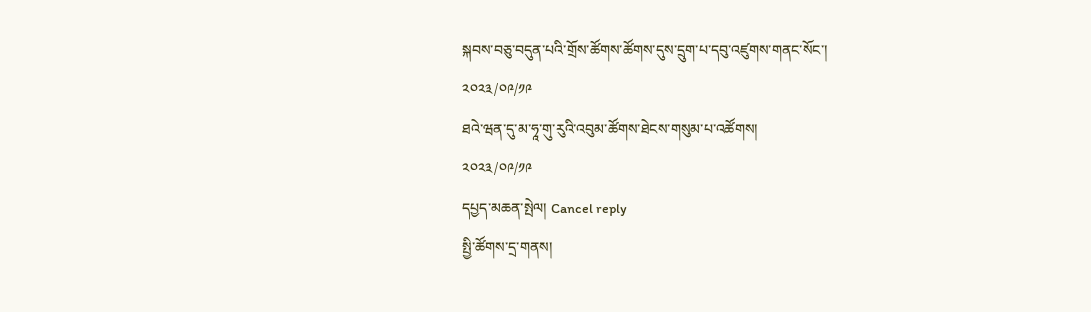སྐབས་བཅུ་བདུན་པའི་གྲོས་ཚོགས་ཚོགས་དུས་དྲུག་པ་དབུ་འཛུགས་གནང་སོང་།
༢༠༢༣/༠༩/༡༩
ཐའེ་ཝན་དུ་མ་ཧཱ་གུ་རུའི་འབུམ་ཚོགས་ཐེངས་གསུམ་པ་འཚོགས།
༢༠༢༣/༠༩/༡༩
དཔྱད་མཆན་སྤེལ། Cancel reply
སྤྱི་ཚོགས་དྲ་གནས།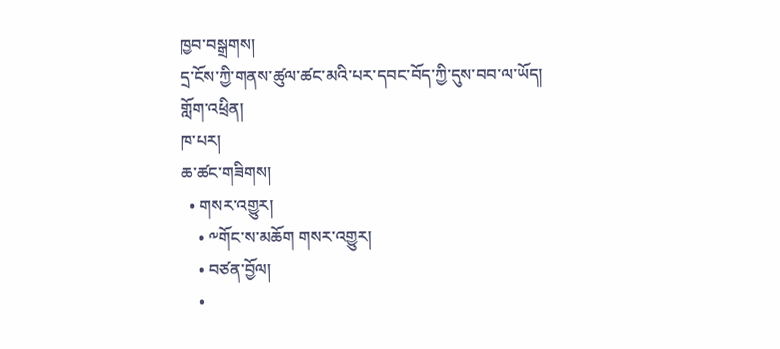ཁྱབ་བསྒྲགས།
དྲ་ངོས་ཀྱི་གནས་ཚུལ་ཚང་མའི་པར་དབང་བོད་ཀྱི་དུས་བབ་ལ་ཡོད།
གློག་འཕྲིན།
ཁ་པར།
ཆ་ཚང་གཟིགས།
  • གསར་འགྱུར།
    • ༸གོང་ས་མཆོག གསར་འགྱུར།
    • བཙན་བྱོལ།
    •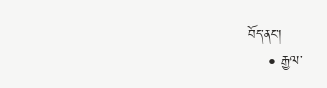བོད་ནང་།
    • རྒྱལ་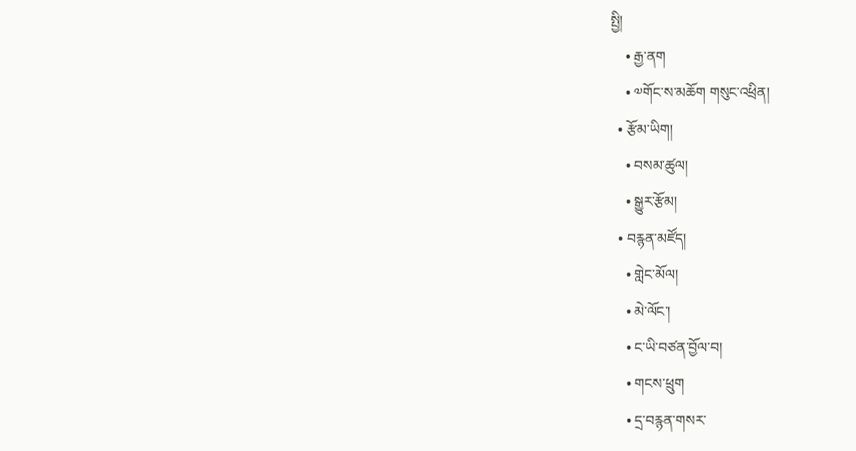སྤྱི།
    • རྒྱ་ནག
    • ༧གོང་ས་མཆོག གསུང་འཕྲིན།
  • རྩོམ་ཡིག།
    • བསམ་ཚུལ།
    • སྒྱུར་རྩོམ།
  • བརྙན་མཛོད།
    • གླེང་མོལ།
    • མེ་ལོང་།
    • ང་ཡི་བཙན་བྱོལ་བ།
    • གངས་ཕྲུག
    • དྲ་བརྙན་གསར་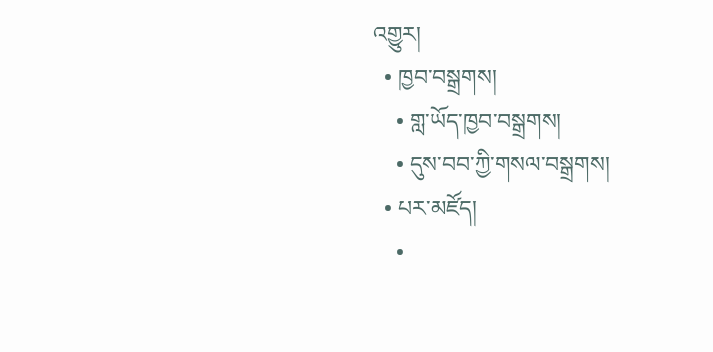འགྱུར།
  • ཁྱབ་བསྒྲགས།
    • གླ་ཡོད་ཁྱབ་བསྒྲགས།
    • དུས་བབ་ཀྱི་གསལ་བསྒྲགས།
  • པར་མཛོད།
    •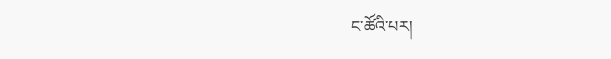ང་ཚོའི་པར།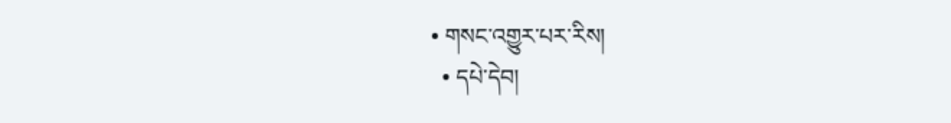• གསང་འགྱུར་པར་རིས།
  • དཔེ་དེབ།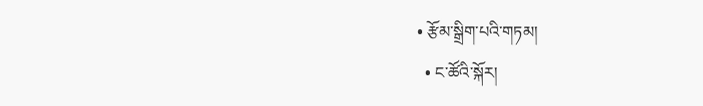• རྩོམ་སྒྲིག་པའི་གཏམ།
  • ང་ཚོའི་སྐོར།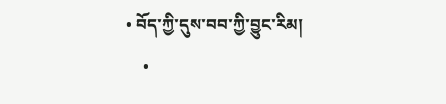• བོད་ཀྱི་དུས་བབ་ཀྱི་བྱུང་རིམ།
    •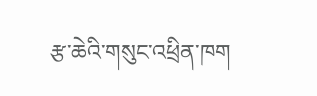རྩ་ཆེའི་གསུང་འཕྲིན་ཁག